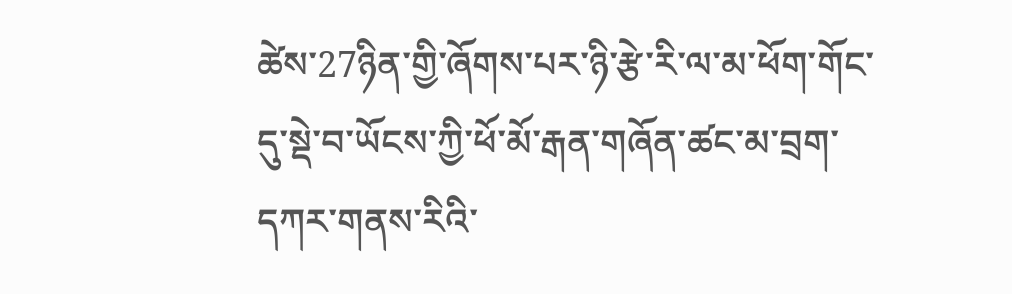ཚེས་27ཉིན་གྱི་ཞོགས་པར་ཉི་རྩེ་རི་ལ་མ་ཕོག་གོང་དུ་སྡེ་བ་ཡོངས་ཀྱི་ཕོ་མོ་རྒན་གཞོན་ཚང་མ་བྲག་དཀར་གནས་རིའི་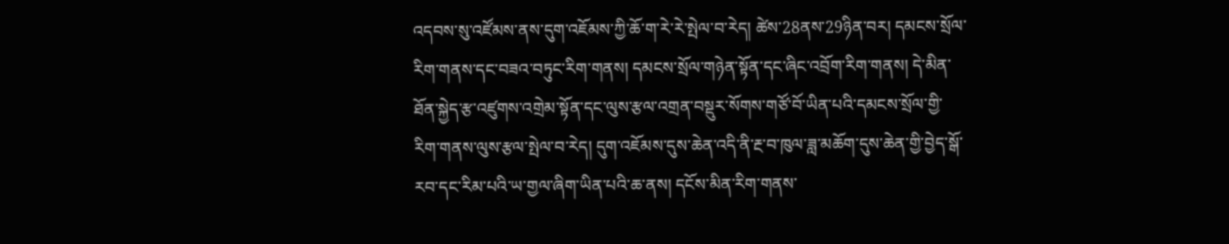འདབས་སུ་འཛོམས་ནས་དུག་འཇོམས་ཀྱི་ཆོ་ག་རེ་རེ་སྤེལ་བ་རེད། ཚེས་28ནས་29ཉིན་བར། དམངས་སྲོལ་རིག་གནས་དང་བཟའ་བཏུང་རིག་གནས། དམངས་སྲོལ་གཉེན་སྟོན་དང་ཞིང་འབྲོག་རིག་གནས། དེ་མིན་ཐོན་སྐྱེད་རྩ་འཛུགས་འགྲེམ་སྟོན་དང་ལུས་རྩལ་འགྲན་བསྡུར་སོགས་གཙོ་བོ་ཡིན་པའི་དམངས་སྲོལ་གྱི་རིག་གནས་ལུས་རྩལ་སྤེལ་བ་རེད། དུག་འཇོམས་དུས་ཆེན་འདི་ནི་རྔ་བ་ཁུལ་ཟླ་མཆོག་དུས་ཆེན་གྱི་བྱེད་སྒོ་རབ་དང་རིམ་པའི་ཡ་གྱལ་ཞིག་ཡིན་པའི་ཆ་ནས། དངོས་མིན་རིག་གནས་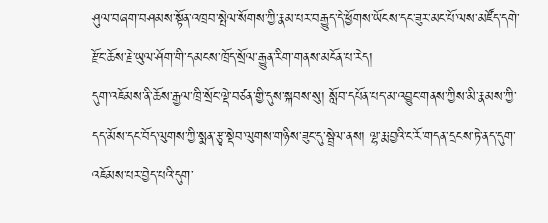ཤུལ་བཞག་བཤམས་སྟོན་འཁྲབ་སྤེལ་སོགས་ཀྱི་རྣམ་པར་བརྒྱུད་དེ་ཕྱོགས་ཡོངས་དང་ཟུར་མང་པོ་ལས་མཛོད་དགེ་རྫོང་ཆོས་རྗེ་ཡུལ་ཤོག་གི་དམངས་ཁྲོད་སྲོལ་རྒྱུན་རིག་གནས་མངོན་པ་རེད།
དུག་འཇོམས་ནི་ཆོས་རྒྱལ་ཁྲི་སྲོང་ལྡེ་བཙན་གྱི་དུས་སྐབས་སུ། སློབ་དཔོན་པད་མ་འབྱུང་གནས་ཀྱིས་མི་རྣམས་ཀྱི་དད་མོས་དང་བོད་ལུགས་ཀྱི་སྨན་རྩྭ་སྡེབ་ལུགས་གཉིས་ཟུང་དུ་སྦྲེལ་ནས། ལྷ་རྨ་བྱའི་ང་རོ་གདན་དྲངས་ཏེ་ནད་དུག་འཇོམས་པར་བྱེད་པའི་དུག་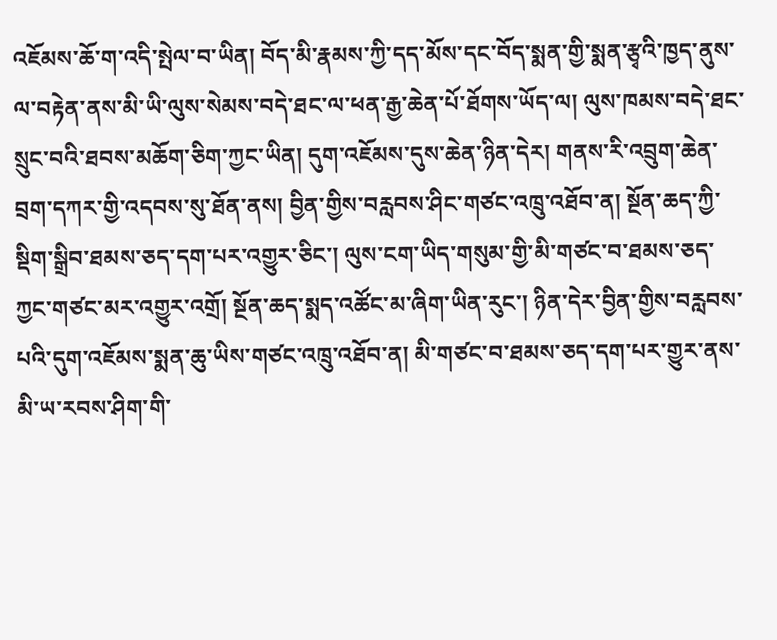འཇོམས་ཆོ་ག་འདི་སྤེལ་བ་ཡིན། བོད་མི་རྣམས་ཀྱི་དད་མོས་དང་བོད་སྨན་གྱི་སྨན་རྩྭའི་ཁྱད་ནུས་ལ་བརྟེན་ནས་མི་ཡི་ལུས་སེམས་བདེ་ཐང་ལ་ཕན་རྒྱ་ཆེན་པོ་ཐོགས་ཡོད་ལ། ལུས་ཁམས་བདེ་ཐང་སྲུང་བའི་ཐབས་མཆོག་ཅིག་ཀྱང་ཡིན། དུག་འཇོམས་དུས་ཆེན་ཉིན་དེར། གནས་རི་འབྲུག་ཆེན་བྲག་དཀར་གྱི་འདབས་སུ་ཐོན་ནས། བྱིན་གྱིས་བརླབས་ཤིང་གཙང་འཁྲུ་འཐོབ་ན། སྔོན་ཆད་ཀྱི་སྡིག་སྒྲིབ་ཐམས་ཅད་དག་པར་འགྱུར་ཅིང་། ལུས་ངག་ཡིད་གསུམ་གྱི་མི་གཙང་བ་ཐམས་ཅད་ཀྱང་གཙང་མར་འགྱུར་འགྲོ། སྔོན་ཆད་སྨད་འཚོང་མ་ཞིག་ཡིན་རུང་། ཉིན་དེར་བྱིན་གྱིས་བརླབས་པའི་དུག་འཇོམས་སྨན་ཆུ་ཡིས་གཙང་འཁྲུ་འཐོབ་ན། མི་གཙང་བ་ཐམས་ཅད་དག་པར་གྱུར་ནས་མི་ཡ་རབས་ཤིག་གི་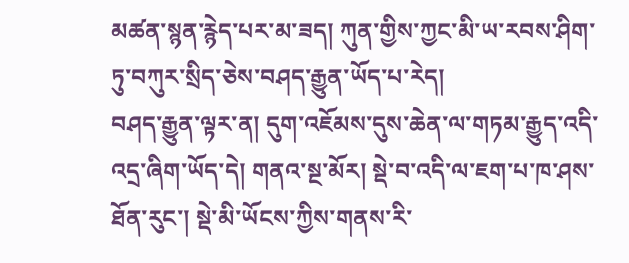མཚན་སྙན་རྙེད་པར་མ་ཟད། ཀུན་གྱིས་ཀྱང་མི་ཡ་རབས་ཤིག་ཏུ་བཀུར་སྲིད་ཅེས་བཤད་རྒྱུན་ཡོད་པ་རེད།
བཤད་རྒྱུན་ལྟར་ན། དུག་འཇོམས་དུས་ཆེན་ལ་གཏམ་རྒྱུད་འདི་འདྲ་ཞིག་ཡོད་དེ། གནའ་སྔ་མོར། སྡེ་བ་འདི་ལ་ཇག་པ་ཁ་ཤས་ཐོན་རུང་། སྡེ་མི་ཡོངས་ཀྱིས་གནས་རི་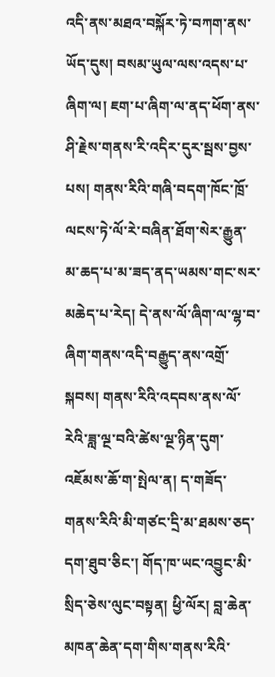འདི་ནས་མཐའ་བསྐོར་ཏེ་བཀག་ནས་ཡོད་དུས། བསམ་ཡུལ་ལས་འདས་པ་ཞིག་ལ། ཇག་པ་ཞིག་ལ་ནད་ཕོག་ནས་ཤི་རྗེས་གནས་རི་འདིར་དུར་སྦས་བྱས་པས། གནས་རིའི་གཞི་བདག་ཁོང་ཁྲོ་ལངས་ཏེ་ལོ་རེ་བཞིན་ཐོག་སེར་རྒྱུན་མ་ཆད་པ་མ་ཟད་ནད་ཡམས་གང་སར་མཆེད་པ་རེད། དེ་ནས་ལོ་ཞིག་ལ་ལྷ་བ་ཞིག་གནས་འདི་བརྒྱུད་ནས་འགྲོ་སྐབས། གནས་རིའི་འདབས་ནས་ལོ་རེའི་ཟླ་ལྔ་བའི་ཚེས་ལྔ་ཉིན་དུག་འཇོམས་ཆོ་ག་སྤེལ་ན། ད་གཟོད་གནས་རིའི་མི་གཙང་དྲི་མ་ཐམས་ཅད་དག་ཐུབ་ཅིང་། གོད་ཁ་ཡང་འབྱུང་མི་སྲིད་ཅེས་ལུང་བསྟན། ཕྱི་ལོར། བླ་ཆེན་མཁན་ཆེན་དག་གིས་གནས་རིའི་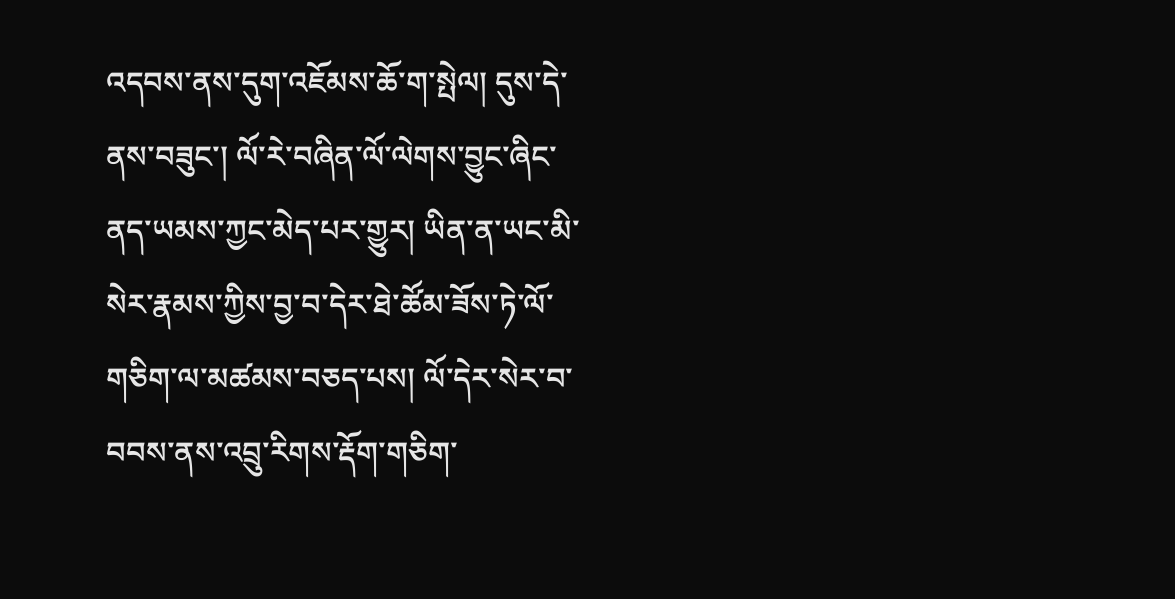འདབས་ནས་དུག་འཇོམས་ཆོ་ག་སྤེལ། དུས་དེ་ནས་བཟུང་། ལོ་རེ་བཞིན་ལོ་ལེགས་བྱུང་ཞིང་ནད་ཡམས་ཀྱང་མེད་པར་གྱུར། ཡིན་ན་ཡང་མི་སེར་རྣམས་ཀྱིས་བྱ་བ་དེར་ཐེ་ཚོམ་ཟོས་ཏེ་ལོ་གཅིག་ལ་མཚམས་བཅད་པས། ལོ་དེར་སེར་བ་བབས་ནས་འབྲུ་རིགས་རྡོག་གཅིག་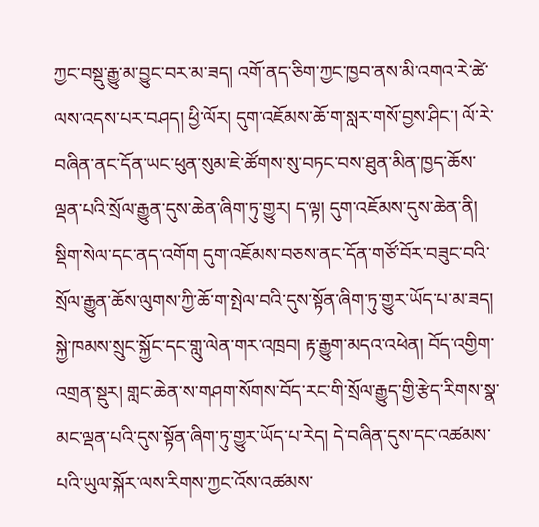ཀྱང་བསྡུ་རྒྱུ་མ་བྱུང་བར་མ་ཟད། འགོ་ནད་ཅིག་ཀྱང་ཁྱབ་ནས་མི་འགའ་རེ་ཚེ་ལས་འདས་པར་བཤད། ཕྱི་ལོར། དུག་འཇོམས་ཆོ་ག་སླར་གསོ་བྱས་ཤིང་། ལོ་རེ་བཞིན་ནང་དོན་ཡང་ཕུན་སུམ་ཇེ་ཚོགས་སུ་བཏང་བས་ཐུན་མིན་ཁྱད་ཆོས་ལྡན་པའི་སྲོལ་རྒྱུན་དུས་ཆེན་ཞིག་ཏུ་གྱུར། ད་ལྟ། དུག་འཇོམས་དུས་ཆེན་ནི། སྡིག་སེལ་དང་ནད་འགོག དུག་འཇོམས་བཅས་ནང་དོན་གཙོ་བོར་བཟུང་བའི་སྲོལ་རྒྱུན་ཆོས་ལུགས་ཀྱི་ཆོ་ག་སྤེལ་བའི་དུས་སྟོན་ཞིག་ཏུ་གྱུར་ཡོད་པ་མ་ཟད། སྐྱེ་ཁམས་སྲུང་སྐྱོང་དང་གླུ་ལེན་གར་འཁྲབ། རྟ་རྒྱུག་མདའ་འཕེན། བོད་འགྱིག་འགྲན་སྡུར། གླང་ཆེན་ས་གཤག་སོགས་བོད་རང་གི་སྲོལ་རྒྱུད་གྱི་རྩེད་རིགས་སྣ་མང་ལྡན་པའི་དུས་སྟོན་ཞིག་ཏུ་གྱུར་ཡོད་པ་རེད། དེ་བཞིན་དུས་དང་འཚམས་པའི་ཡུལ་སྐོར་ལས་རིགས་ཀྱང་འོས་འཚམས་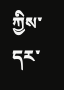ཀྱིས་དར་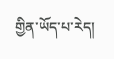གྱིན་ཡོད་པ་རེད།